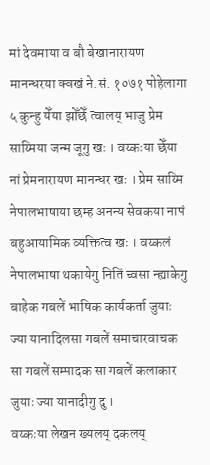मां देवमाया व बौ बेखानारायण मानन्धरया क्वखं ने.सं. १०७१ पोहेलागा ५ कुन्हु येँया झोँछेँ त्वालय् भाजु प्रेम साय्मिया जन्म जूगु खः । वय्कःया छेँया नां प्रेमनारायण मानन्धर खः । प्रेम साय्मि नेपालभाषाया छम्ह अनन्य सेवकया नापं बहुआयामिक व्यक्तित्व खः । वय्कलं नेपालभाषा थकायेगु नितिं च्वसा न्ह्याकेगु बाहेक गबलें भाषिक कार्यकर्ता जुयाः ज्या यानादिलसा गबलें समाचारवाचक सा गबलें सम्पादक सा गबलें कलाकार जुयाः ज्या यानादीगु दु ।
वय्कःया लेखन ख्यलय् दकलय्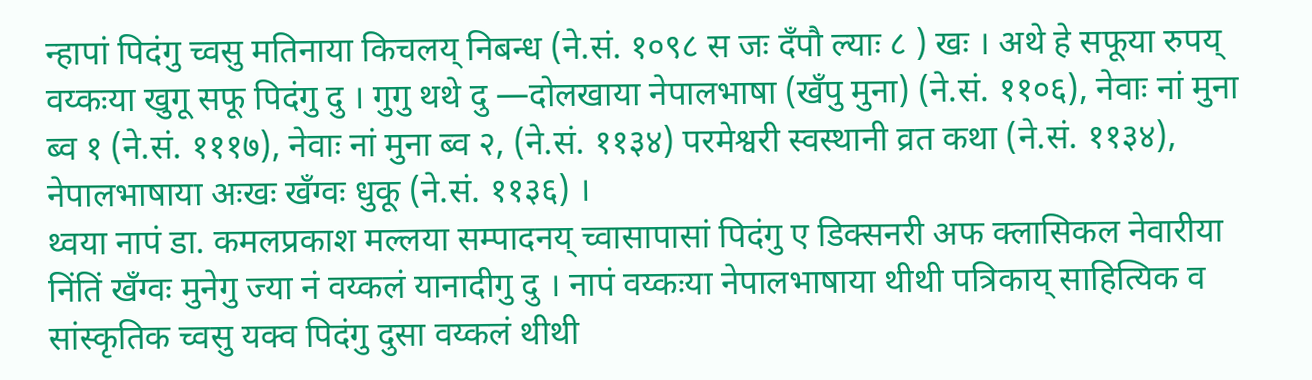न्हापां पिदंगु च्वसु मतिनाया किचलय् निबन्ध (ने.सं. १०९८ स जः दँपौ ल्याः ८ ) खः । अथे हे सफूया रुपय् वय्कःया खुगू सफू पिदंगु दु । गुगु थथे दु —दोलखाया नेपालभाषा (खँपु मुना) (ने.सं. ११०६), नेवाः नां मुना ब्व १ (ने.सं. १११७), नेवाः नां मुना ब्व २, (ने.सं. ११३४) परमेश्वरी स्वस्थानी व्रत कथा (ने.सं. ११३४), नेपालभाषाया अःखः खँग्वः धुकू (ने.सं. ११३६) ।
थ्वया नापं डा. कमलप्रकाश मल्लया सम्पादनय् च्वासापासां पिदंगु ए डिक्सनरी अफ क्लासिकल नेवारीया निंतिं खँग्वः मुनेगु ज्या नं वय्कलं यानादीगु दु । नापं वय्कःया नेपालभाषाया थीथी पत्रिकाय् साहित्यिक व सांस्कृतिक च्वसु यक्व पिदंगु दुसा वय्कलं थीथी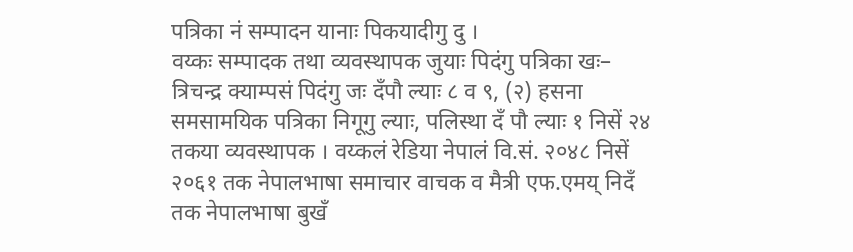पत्रिका नं सम्पादन यानाः पिकयादीगु दु ।
वय्कः सम्पादक तथा व्यवस्थापक जुयाः पिदंगु पत्रिका खः– त्रिचन्द्र क्याम्पसं पिदंगु जः दँपौ ल्याः ८ व ९, (२) हसना समसामयिक पत्रिका निगूगु ल्याः, पलिस्था दँ पौ ल्याः १ निसें २४ तकया व्यवस्थापक । वय्कलं रेडिया नेपालं वि.सं. २०४८ निसें २०६१ तक नेपालभाषा समाचार वाचक व मैत्री एफ.एमय् निदँ तक नेपालभाषा बुखँ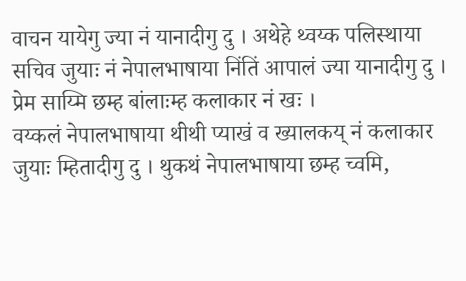वाचन यायेगु ज्या नं यानादीगु दु । अथेहे थ्वय्क पलिस्थाया सचिव जुयाः नं नेपालभाषाया निंतिं आपालं ज्या यानादीगु दु । प्रेम साय्मि छम्ह बांलाःम्ह कलाकार नं खः ।
वय्कलं नेपालभाषाया थीथी प्याखं व ख्यालकय् नं कलाकार जुयाः म्हितादीगु दु । थुकथं नेपालभाषाया छम्ह च्वमि,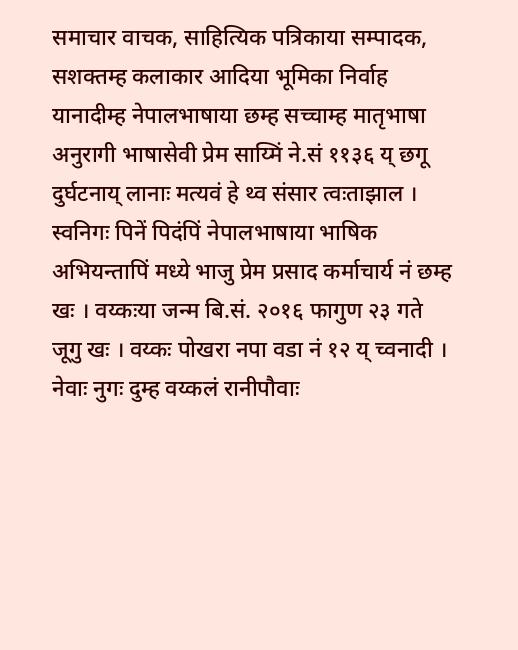समाचार वाचक, साहित्यिक पत्रिकाया सम्पादक, सशक्तम्ह कलाकार आदिया भूमिका निर्वाह यानादीम्ह नेपालभाषाया छम्ह सच्चाम्ह मातृभाषा अनुरागी भाषासेवी प्रेम साय्मिं ने.सं ११३६ य् छगू दुर्घटनाय् लानाः मत्यवं हे थ्व संसार त्वःताझाल ।
स्वनिगः पिनें पिदंपिं नेपालभाषाया भाषिक अभियन्तापिं मध्ये भाजु प्रेम प्रसाद कर्माचार्य नं छम्ह खः । वय्कःया जन्म बि.सं. २०१६ फागुण २३ गते जूगु खः । वय्कः पोखरा नपा वडा नं १२ य् च्वनादी । नेवाः नुगः दुम्ह वय्कलं रानीपौवाः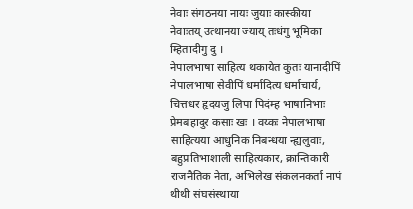नेवाः संगठनया नायः जुयाः कास्कीया नेवाःतय् उत्थानया ज्याय् तःधंगु भूमिका म्हितादीगु दु ।
नेपालभाषा साहित्य थकायेत कुतः यानादीपिं नेपालभाषा सेवीपिं धर्मादित्य धर्माचार्य, चित्तधर हृदयजु लिपा पिदंम्ह भाषानिभाः प्रेमबहादुर कसाः खः । वय्कः नेपालभाषा साहित्यया आधुनिक निबन्धया न्ह्यलुवाः, बहुप्रतिभाशाली साहित्यकार, क्रान्तिकारी राजनैतिक नेता, अभिलेख संकलनकर्ता नापं थीथी संघसंस्थाया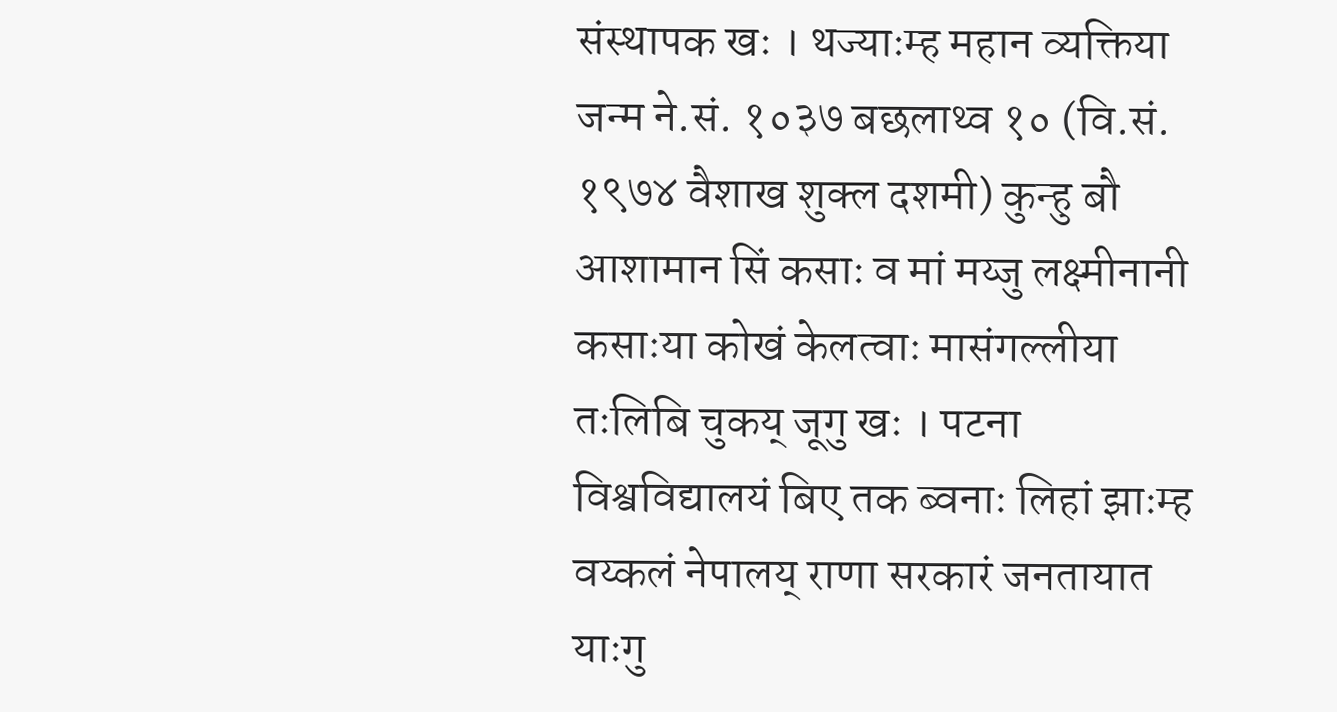संस्थापक खः । थज्याःम्ह महान व्यक्तिया जन्म ने.सं. १०३७ बछलाथ्व १० (वि.सं. १९७४ वैशाख शुक्ल दशमी) कुन्हु बौ आशामान सिं कसाः व मां मय्जु लक्ष्मीनानी कसाःया कोखं केलत्वाः मासंगल्लीया तःलिबि चुकय् जूगु खः । पटना विश्वविद्यालयं बिए तक ब्वनाः लिहां झाःम्ह वय्कलं नेपालय् राणा सरकारं जनतायात याःगु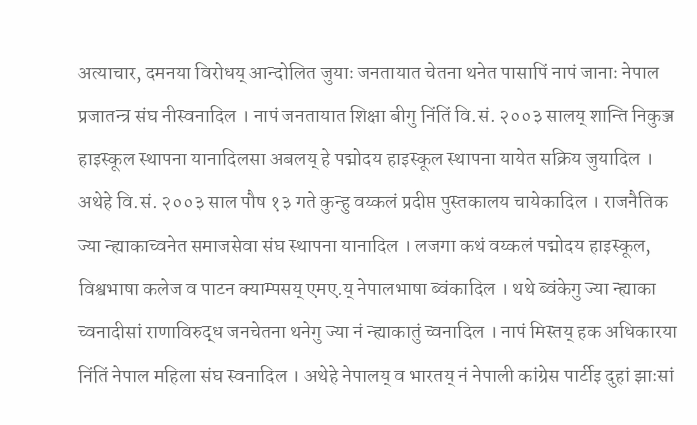अत्याचार, दमनया विरोधय् आन्दोलित जुयाः जनतायात चेतना थनेत पासापिं नापं जानाः नेपाल प्रजातन्त्र संघ नीस्वनादिल । नापं जनतायात शिक्षा बीगु निंतिं वि.सं. २००३ सालय् शान्ति निकुञ्ज हाइस्कूल स्थापना यानादिलसा अबलय् हे पद्मोदय हाइस्कूल स्थापना यायेत सक्रिय जुयादिल । अथेहे वि.सं. २००३ साल पौष १३ गते कुन्हु वय्कलं प्रदीप्त पुस्तकालय चायेकादिल । राजनैतिक ज्या न्ह्याकाच्वनेत समाजसेवा संघ स्थापना यानादिल । लजगा कथं वय्कलं पद्मोदय हाइस्कूल, विश्वभाषा कलेज व पाटन क्याम्पसय् एमए.य् नेपालभाषा ब्वंकादिल । थथे ब्वंकेगु ज्या न्ह्याका च्वनादीसां राणाविरुद्ध जनचेतना थनेगु ज्या नं न्ह्याकातुं च्वनादिल । नापं मिस्तय् हक अधिकारया निंतिं नेपाल महिला संघ स्वनादिल । अथेहे नेपालय् व भारतय् नं नेपाली कांग्रेस पार्टीइ दुहां झाःसां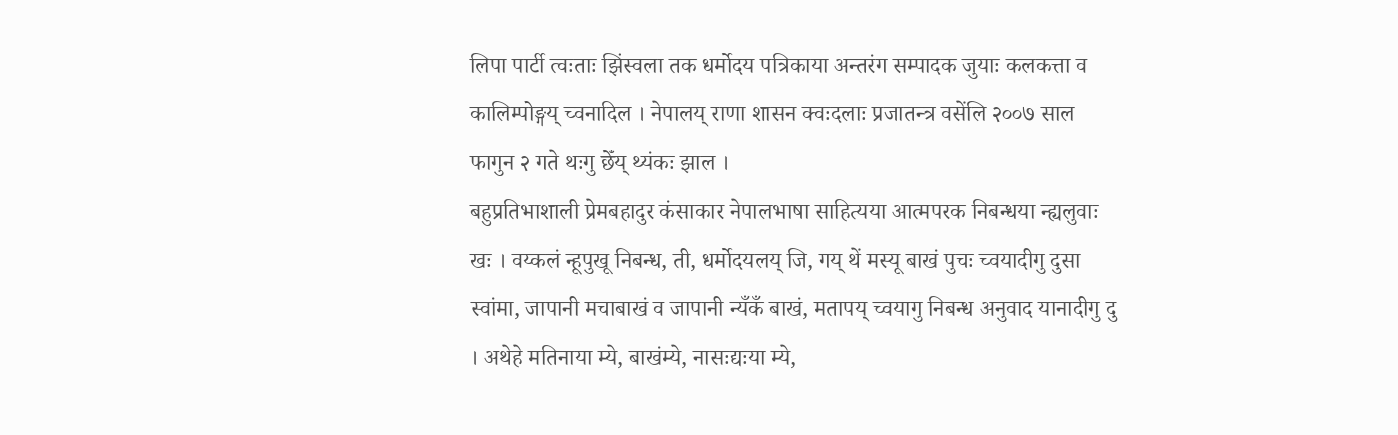लिपा पार्टी त्वःताः झिंस्वला तक धर्मोदय पत्रिकाया अन्तरंग सम्पादक जुयाः कलकत्ता व कालिम्पोङ्गय् च्वनादिल । नेपालय् राणा शासन क्वःदलाः प्रजातन्त्र वसेंलि २००७ साल फागुन २ गते थःगु छेँय् थ्यंकः झाल ।
बहुप्रतिभाशाली प्रेमबहादुर कंसाकार नेपालभाषा साहित्यया आत्मपरक निबन्धया न्ह्यलुवाः खः । वय्कलं न्हूपुखू निबन्ध, ती, धर्मोदयलय् जि, गय् थें मस्यू बाखं पुचः च्वयादीगु दुसा स्वांमा, जापानी मचाबाखं व जापानी न्यँकँ बाखं, मतापय् च्वयागु निबन्ध अनुवाद यानादीगु दु । अथेहे मतिनाया म्ये, बाखंम्ये, नासःद्यःया म्ये,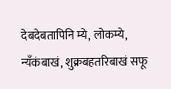देबदेबतापिनि म्ये, लोकम्ये, न्यँकंबाखं, शुक्रबहतरिबाखं सफू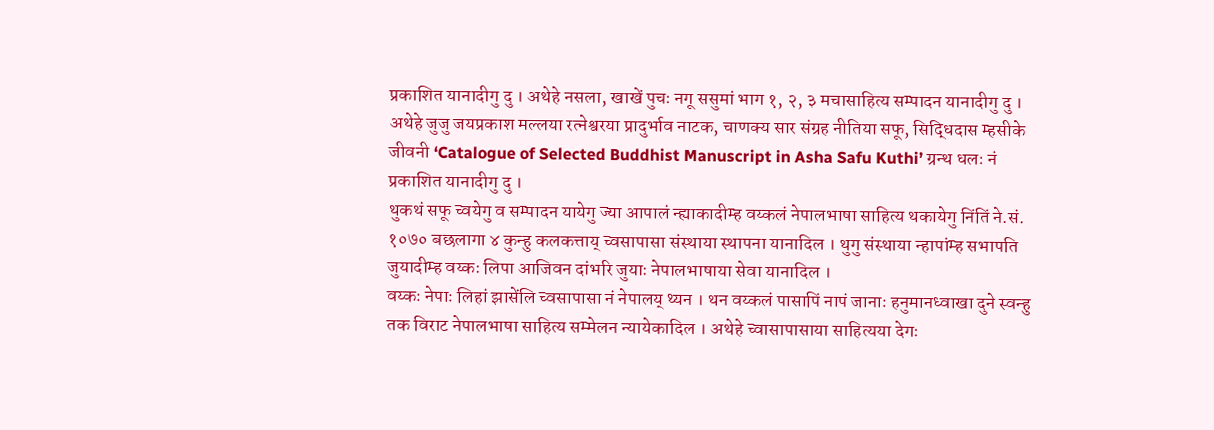प्रकाशित यानादीगु दु । अथेहे नसला, खाखें पुचः नगू ससुमां भाग १, २, ३ मचासाहित्य सम्पादन यानादीगु दु । अथेहे जुजु जयप्रकाश मल्लया रत्नेश्वरया प्रादुर्भाव नाटक, चाणक्य सार संग्रह नीतिया सफू, सिद्धिदास म्हसीके जीवनी ‘Catalogue of Selected Buddhist Manuscript in Asha Safu Kuthi’ ग्रन्थ धलः नं प्रकाशित यानादीगु दु ।
थुकथं सफू च्वयेगु व सम्पादन यायेगु ज्या आपालं न्ह्याकादीम्ह वय्कलं नेपालभाषा साहित्य थकायेगु निंतिं ने.सं. १०७० बछलागा ४ कुन्हु कलकत्ताय् च्वसापासा संस्थाया स्थापना यानादिल । थुगु संस्थाया न्हापांम्ह सभापति जुयादीम्ह वय्कः लिपा आजिवन दांभरि जुयाः नेपालभाषाया सेवा यानादिल ।
वय्कः नेपाः लिहां झासेंलि च्वसापासा नं नेपालय् थ्यन । थन वय्कलं पासापिं नापं जानाः हनुमानध्वाखा दुने स्वन्हु तक विराट नेपालभाषा साहित्य सम्मेलन न्यायेकादिल । अथेहे च्वासापासाया साहित्यया देगः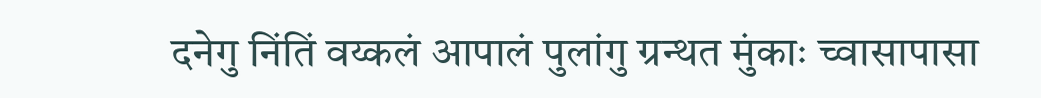दनेगु निंतिं वय्कलं आपालं पुलांगु ग्रन्थत मुंकाः च्वासापासा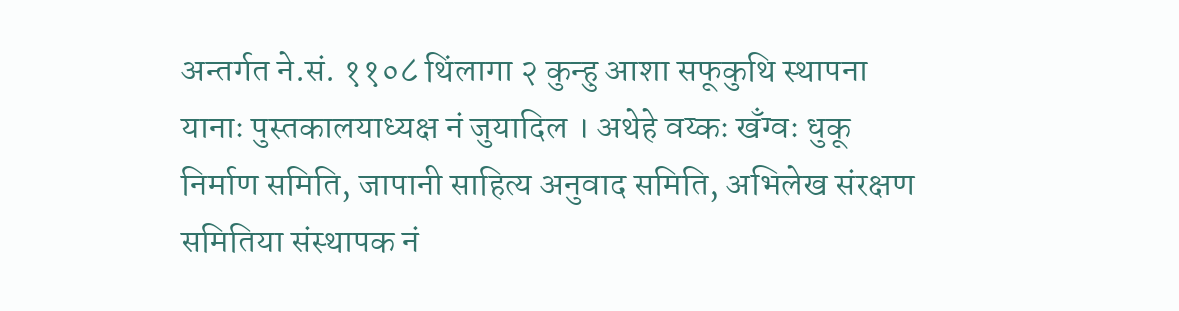अन्तर्गत ने.सं. ११०८ थिंलागा २ कुन्हु आशा सफूकुथि स्थापना यानाः पुस्तकालयाध्यक्ष नं जुयादिल । अथेहे वय्कः खँग्वः धुकू निर्माण समिति, जापानी साहित्य अनुवाद समिति, अभिलेख संरक्षण समितिया संस्थापक नं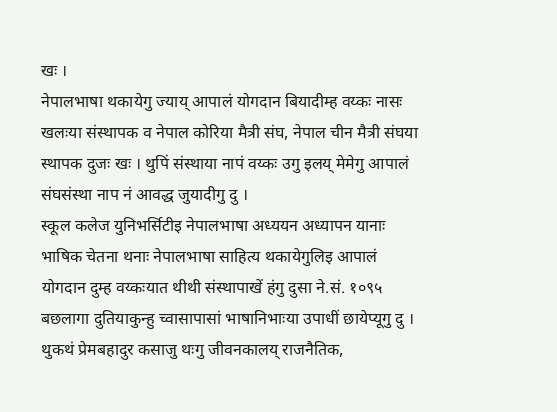खः ।
नेपालभाषा थकायेगु ज्याय् आपालं योगदान बियादीम्ह वय्कः नासः खलःया संस्थापक व नेपाल कोरिया मैत्री संघ, नेपाल चीन मैत्री संघया स्थापक दुजः खः । थुपिं संस्थाया नापं वय्कः उगु इलय् मेमेगु आपालं संघसंस्था नाप नं आवद्ध जुयादीगु दु ।
स्कूल कलेज युनिभर्सिटीइ नेपालभाषा अध्ययन अध्यापन यानाः भाषिक चेतना थनाः नेपालभाषा साहित्य थकायेगुलिइ आपालं योगदान दुम्ह वय्कःयात थीथी संस्थापाखें हंगु दुसा ने.सं. १०९५ बछलागा दुतियाकुन्हु च्वासापासां भाषानिभाःया उपाधीं छायेप्यूगु दु । थुकथं प्रेमबहादुर कसाजु थःगु जीवनकालय् राजनैतिक,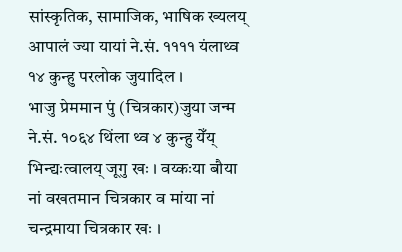सांस्कृतिक, सामाजिक, भाषिक ख्यलय् आपालं ज्या यायां ने.सं. ११११ यंलाथ्व १४ कुन्हु परलोक जुयादिल ।
भाजु प्रेममान पुं (चित्रकार)जुया जन्म ने.सं. १०६४ थिंला थ्व ४ कुन्हु येँय् भिन्द्यःत्वालय् जूगु खः । वय्कःया बौया नां वखतमान चित्रकार व मांया नां चन्द्रमाया चित्रकार खः ।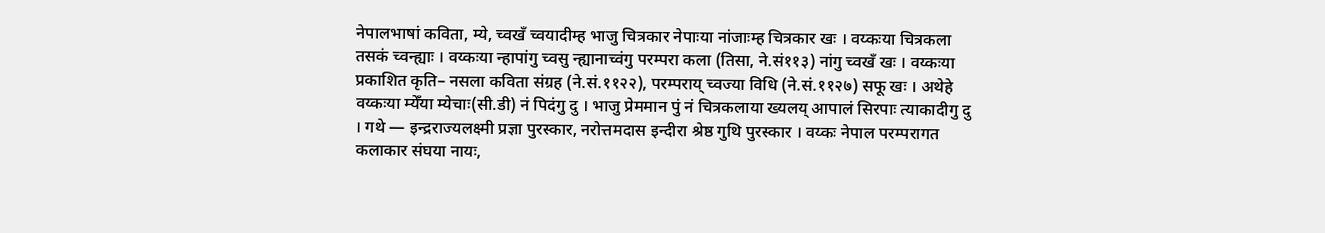नेपालभाषां कविता, म्ये, च्वखँ च्वयादीम्ह भाजु चित्रकार नेपाःया नांजाःम्ह चित्रकार खः । वय्कःया चित्रकला तसकं च्वन्ह्याः । वय्कःया न्हापांगु च्वसु न्ह्यानाच्वंगु परम्परा कला (तिसा, ने.सं११३) नांगु च्वखँ खः । वय्कःया प्रकाशित कृति– नसला कविता संग्रह (ने.सं.११२२), परम्पराय् च्वज्या विधि (ने.सं.११२७) सफू खः । अथेहे वय्कःया म्येँया म्येचाः(सी.डी) नं पिदंगु दु । भाजु प्रेममान पुं नं चित्रकलाया ख्यलय् आपालं सिरपाः त्याकादीगु दु । गथे — इन्द्रराज्यलक्ष्मी प्रज्ञा पुरस्कार, नरोत्तमदास इन्दीरा श्रेष्ठ गुथि पुरस्कार । वय्कः नेपाल परम्परागत कलाकार संघया नायः,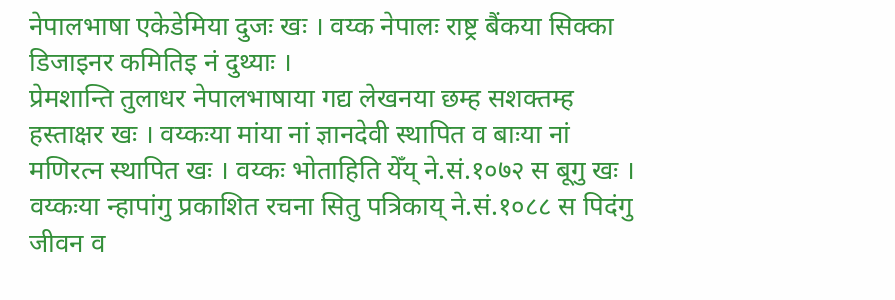नेपालभाषा एकेडेमिया दुजः खः । वय्क नेपालः राष्ट्र बैंकया सिक्का डिजाइनर कमितिइ नं दुथ्याः ।
प्रेमशान्ति तुलाधर नेपालभाषाया गद्य लेखनया छम्ह सशक्तम्ह हस्ताक्षर खः । वय्कःया मांया नां ज्ञानदेवी स्थापित व बाःया नां मणिरत्न स्थापित खः । वय्कः भोताहिति येँय् ने.सं.१०७२ स बूगु खः । वय्कःया न्हापांगु प्रकाशित रचना सितु पत्रिकाय् ने.सं.१०८८ स पिदंगु जीवन व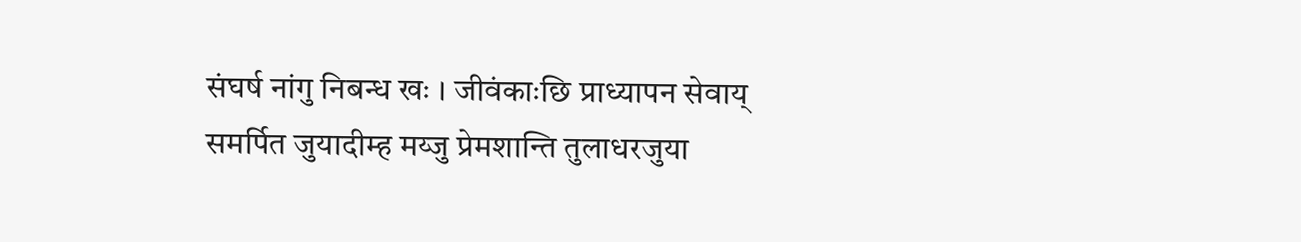संघर्ष नांगु निबन्ध खः । जीवंकाःछि प्राध्यापन सेवाय् समर्पित जुयादीम्ह मय्जु प्रेमशान्ति तुलाधरजुया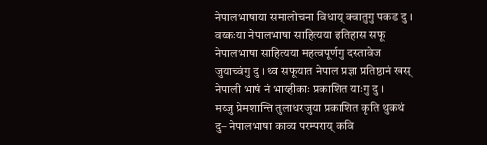नेपालभाषाया समालोचना विधाय् क्वातुगु पकड दु । वय्कःया नेपालभाषा साहित्यया इतिहास सफू नेपालभाषा साहित्यया महत्वपूर्णगु दस्तावेज जुयाच्वंगु दु । थ्व सफूयात नेपाल प्रज्ञा प्रतिष्ठानं खस् नेपाली भाषं नं भाय्हीकाः प्रकाशित याःगु दु ।
मय्जु प्रेमशान्ति तुलाधरजुया प्रकाशित कृति थुकथं दु– नेपालभाषा काव्य परम्पराय् कवि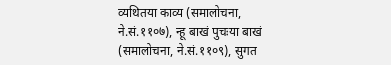व्यथितया काव्य (समालोचना, ने.सं.११०७), न्हू बाखं पुचःया बाखं (समालोचना, ने.सं.११०९), सुगत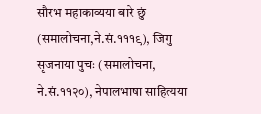सौरभ महाकाव्यया बारे छुं (समालोचना,ने.सं.१११९), जिगु सृजनाया पुचः (समालोचना, ने.सं.११२०), नेपालभाषा साहित्यया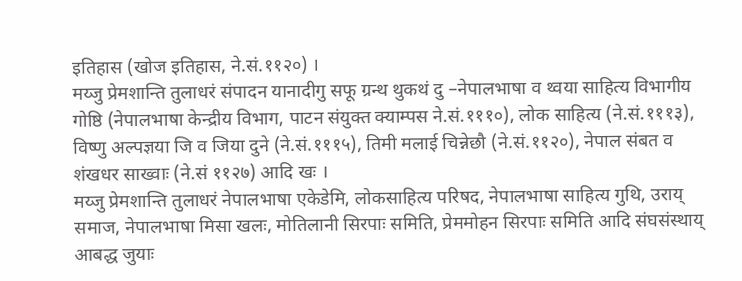इतिहास (खोज इतिहास, ने.सं.११२०) ।
मय्जु प्रेमशान्ति तुलाधरं संपादन यानादीगु सफू ग्रन्थ थुकथं दु –नेपालभाषा व थ्वया साहित्य विभागीय गोष्ठि (नेपालभाषा केन्द्रीय विभाग, पाटन संयुक्त क्याम्पस ने.सं.१११०), लोक साहित्य (ने.सं.१११३), विष्णु अल्पज्ञया जि व जिया दुने (ने.सं.१११५), तिमी मलाई चिन्नेछौ (ने.सं.११२०), नेपाल संबत व शंखधर साख्वाः (ने.सं ११२७) आदि खः ।
मय्जु प्रेमशान्ति तुलाधरं नेपालभाषा एकेडेमि, लोकसाहित्य परिषद, नेपालभाषा साहित्य गुथि, उराय् समाज, नेपालभाषा मिसा खलः, मोतिलानी सिरपाः समिति, प्रेममोहन सिरपाः समिति आदि संघसंस्थाय् आबद्ध जुयाः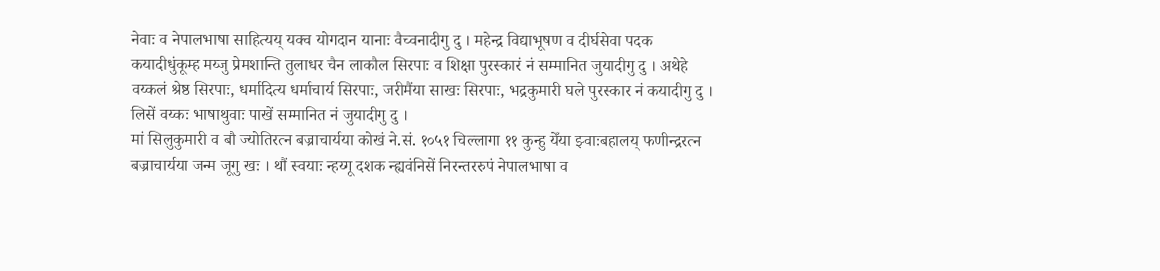नेवाः व नेपालभाषा साहित्यय् यक्व योगदान यानाः वैच्वनादीगु दु । महेन्द्र विद्याभूषण व दीर्घसेवा पदक कयादीधुंकूम्ह मय्जु प्रेमशान्ति तुलाधर चैन लाकौल सिरपाः व शिक्षा पुरस्कारं नं सम्मानित जुयादीगु दु । अथेहे वय्कलं श्रेष्ठ सिरपाः, धर्मादित्य धर्माचार्य सिरपाः, जरीमैंया साखः सिरपाः, भद्रकुमारी घले पुरस्कार नं कयादीगु दु । लिसें वय्कः भाषाथुवाः पाखें सम्मानित नं जुयादीगु दु ।
मां सिलुकुमारी व बौ ज्योतिरत्न बज्राचार्यया कोखं ने.सं. १०५१ चिल्लागा ११ कुन्हु येँया झ्वाःबहालय् फणीन्द्ररत्न बज्राचार्यया जन्म जूगु खः । थौं स्वयाः न्हय्गू दशक न्ह्यवंनिसें निरन्तररुपं नेपालभाषा व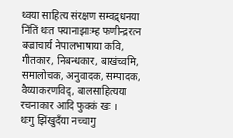थ्वया साहित्य संरक्षण सम्वद्र्धनया निंतिं थःत फ्यानाझाःम्ह फणीन्द्ररत्न बज्राचार्य नेपालभाषाया कवि, गीतकार, निबन्धकार, बाखंच्वमि, समालोचक, अनुवादक, सम्पादक, वैय्याकरणविद्, बालसाहित्यया रचनाकार आदि फुक्कं खः ।
थःगु झिंखुदँया नच्चागु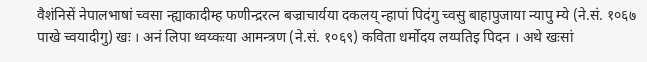वैशंनिसें नेपालभाषां च्वसा न्ह्याकादीम्ह फणीन्द्ररत्न बज्राचार्यया दकलय् न्हापां पिदंगु च्वसु बाहापुजाया न्यापु म्ये (ने.सं. १०६७ पाखे च्वयादीगु) खः । अनं लिपा थ्वय्कःया आमन्त्रण (ने.सं. १०६९) कविता धर्मोदय लय्पतिइ पिदन । अथे खःसां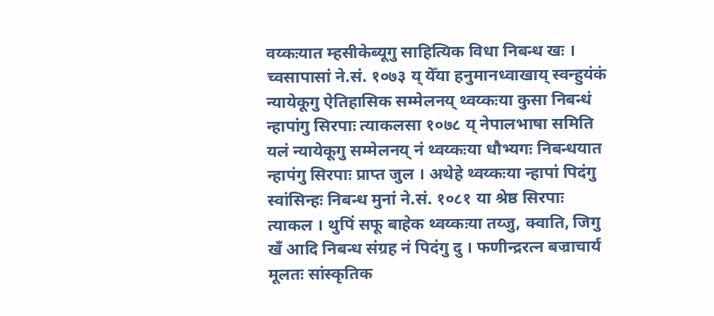वय्कःयात म्हसीकेब्यूगु साहित्यिक विधा निबन्ध खः । च्वसापासां ने.सं. १०७३ य् येँया हनुमानध्वाखाय् स्वन्हुयंकं न्यायेकूगु ऐतिहासिक सम्मेलनय् थ्वय्कःया कुसा निबन्धं न्हापांगु सिरपाः त्याकलसा १०७८ य् नेपालभाषा समिति यलं न्यायेकूगु सम्मेलनय् नं थ्वय्कःया धौभ्यगः निबन्धयात न्हापंगु सिरपाः प्राप्त जुल । अथेहे थ्वय्कःया न्हापां पिदंगु स्वांसिन्हः निबन्ध मुनां ने.सं. १०८१ या श्रेष्ठ सिरपाः त्याकल । थुपिं सफू बाहेक थ्वय्कःया तय्जु, क्वाति, जिगु खँ आदि निबन्ध संग्रह नं पिदंगु दु । फणीन्द्ररत्न बज्राचार्य मूलतः सांस्कृतिक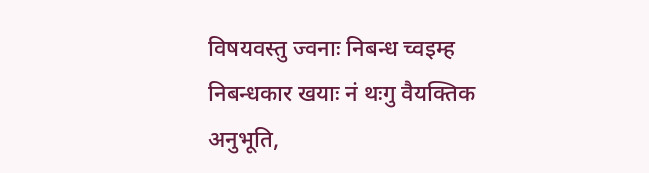विषयवस्तु ज्वनाः निबन्ध च्वइम्ह निबन्धकार खयाः नं थःगु वैयक्तिक अनुभूति,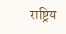राष्ट्रिय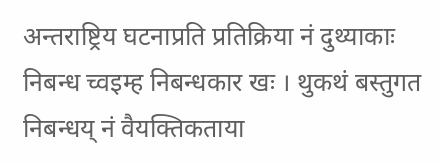अन्तराष्ट्रिय घटनाप्रति प्रतिक्रिया नं दुथ्याकाः निबन्ध च्वइम्ह निबन्धकार खः । थुकथं बस्तुगत निबन्धय् नं वैयक्तिकताया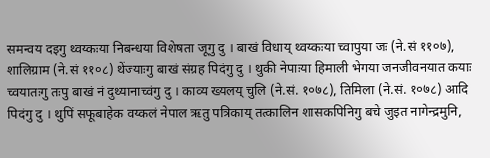समन्वय दइगु थ्वय्कःया निबन्धया विशेषता जूगु दु । बाखं विधाय् थ्वय्कःया च्वापुया जः (ने.सं ११०७), शालिग्राम (ने.सं ११०८) थेंज्याःगु बाखं संग्रह पिदंगु दु । थुकी नेपाःया हिमाली भेगया जनजीवनयात कयाः च्वयातःगु तःपु बाखं नं दुथ्यानाच्वंगु दु । काव्य ख्यलय् चुलि (ने.सं. १०७८), तिमिला (ने.सं. १०७८) आदि पिदंगु दु । थुपिं सफूबाहेक वय्कलं नेपाल ऋतु पत्रिकाय् तत्कालिन शासकपिनिगु बचे जुइत नागेन्द्रमुनि,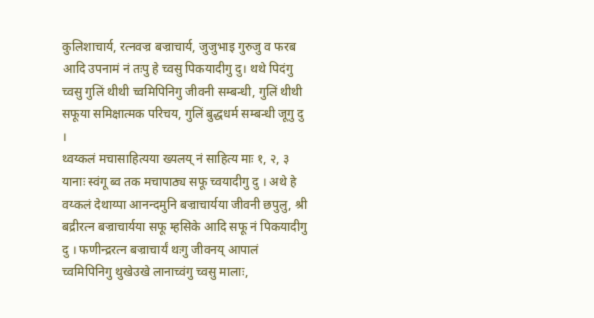कुलिशाचार्य, रत्नवज्र बज्राचार्य, जुजुभाइ गुरुजु व फरब आदि उपनामं नं तःपु हे च्वसु पिकयादीगु दु। थथे पिदंगु च्वसु गुलिं थीथी च्वमिपिनिगु जीवनी सम्बन्धी, गुलिं थीथी सफूया समिक्षात्मक परिचय, गुलिं बुद्धधर्म सम्बन्धी जूगु दु ।
थ्वय्कलं मचासाहित्यया ख्यलय् नं साहित्य माः १, २, ३ यानाः स्वंगू ब्व तक मचापाठ्य सफू च्वयादीगु दु । अथे हे वय्कलं देथाय्पा आनन्दमुनि बज्राचार्यया जीवनी छपुलु, श्री बद्रीरत्न बज्राचार्यया सफू म्हसिके आदि सफू नं पिकयादीगु दु । फणीन्द्ररत्न बज्राचार्यं थःगु जीवनय् आपालं च्वमिपिनिगु थुखेउखे लानाच्वंगु च्वसु मालाः,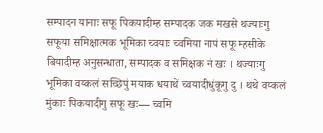सम्पादन यानाः सफू पिकयादीम्ह सम्पादक जक मखसे थज्याःगु सफूया समिक्षात्मक भूमिका च्वयाः च्वमिया नापं सफू म्हसीके बियादीम्ह अनुसन्धाता, सम्पादक व समिक्षक नं खः । थज्याःगु भूमिका वय्कलं सच्छिपुं मयाक धयाथें च्वयादीधुंकूगु दु । थथे वय्कलं मुंकाः पिकयादीगु सफू खः— च्वमि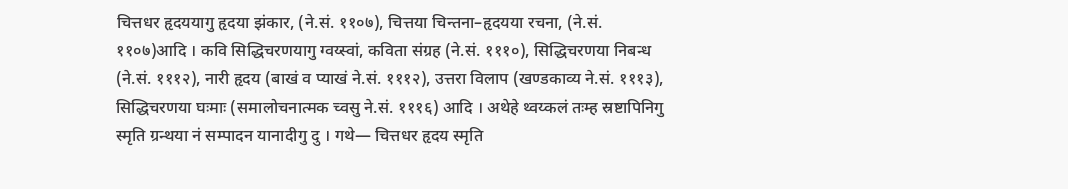चित्तधर हृदययागु हृदया झंकार, (ने.सं. ११०७), चित्तया चिन्तना–हृदयया रचना, (ने.सं. ११०७)आदि । कवि सिद्धिचरणयागु ग्वय्स्वां, कविता संग्रह (ने.सं. १११०), सिद्धिचरणया निबन्ध (ने.सं. १११२), नारी हृदय (बाखं व प्याखं ने.सं. १११२), उत्तरा विलाप (खण्डकाव्य ने.सं. १११३), सिद्धिचरणया घःमाः (समालोचनात्मक च्वसु ने.सं. १११६) आदि । अथेहे थ्वय्कलं तःम्ह स्रष्टापिनिगु स्मृति ग्रन्थया नं सम्पादन यानादीगु दु । गथे— चित्तधर हृदय स्मृति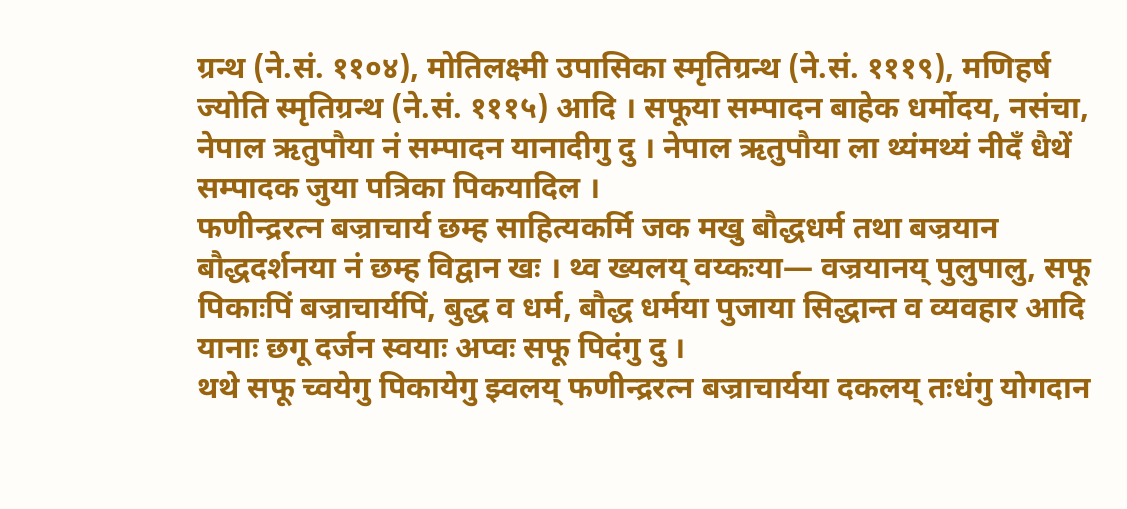ग्रन्थ (ने.सं. ११०४), मोतिलक्ष्मी उपासिका स्मृतिग्रन्थ (ने.सं. १११९), मणिहर्ष ज्योति स्मृतिग्रन्थ (ने.सं. १११५) आदि । सफूया सम्पादन बाहेक धर्मोदय, नसंचा, नेपाल ऋतुपौया नं सम्पादन यानादीगु दु । नेपाल ऋतुपौया ला थ्यंमथ्यं नीदँ धैथें सम्पादक जुया पत्रिका पिकयादिल ।
फणीन्द्ररत्न बज्राचार्य छम्ह साहित्यकर्मि जक मखु बौद्धधर्म तथा बज्रयान बौद्धदर्शनया नं छम्ह विद्वान खः । थ्व ख्यलय् वय्कःया— वज्रयानय् पुलुपालु, सफू पिकाःपिं बज्राचार्यपिं, बुद्ध व धर्म, बौद्ध धर्मया पुजाया सिद्धान्त व व्यवहार आदि यानाः छगू दर्जन स्वयाः अप्वः सफू पिदंगु दु ।
थथे सफू च्वयेगु पिकायेगु झ्वलय् फणीन्द्ररत्न बज्राचार्यया दकलय् तःधंगु योगदान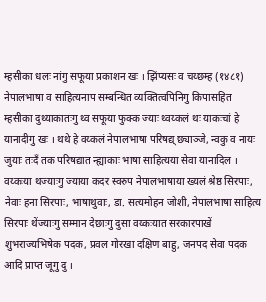म्हसीका धलः नांगु सफूया प्रकाशन खः । झिंप्यसः व चय्छम्ह (१४८१) नेपालभाषा व साहित्यनाप सम्बन्धित व्यक्तित्वपिनिगु किपासहित म्हसीका दुथ्याकातःगु थ्व सफूया फुक्क ज्याः थ्वय्कलं थः याकःचां हे यानादीगु खः । थथे हे वय्कलं नेपालभाषा परिषद्य् छ्याञ्जे, न्वकु व नायः जुयाः तःदँ तक परिषद्यात न्ह्याकाः भाषा साहित्यया सेवा यानादिल । वय्कःया थज्याःगु ज्याया कदर स्वरुप नेपालभाषाया ख्यलं श्रेष्ठ सिरपाः, नेवाः हना सिरपाः, भाषाथुवाः, डा. सत्यमोहन जोशी, नेपालभाषा साहित्य सिरपाः थेंज्याःगु सम्मान देछाःगु दुसा वय्कःयात सरकारपाखें शुभराज्यभिषेक पदक, प्रवल गोरखा दक्षिण बाहु, जनपद सेवा पदक आदि प्राप्त जूगु दु ।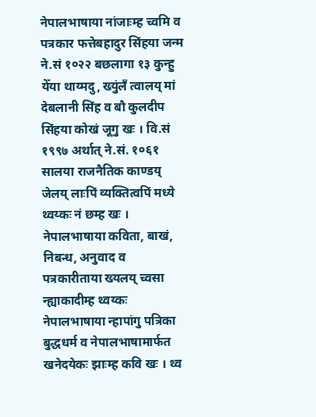नेपालभाषाया नांजाःम्ह च्वमि व पत्रकार फत्तेबहादुर सिंहया जन्म ने.सं १०२२ बछलागा १३ कुन्हु येँया थाय्मदु, ख्युंलँ त्वालय् मां देबलानी सिंह व बौ कुलदीप सिंहया कोखं जूगु खः । वि.सं १९९७ अर्थात् ने.सं. १०६१ सालया राजनैतिक काण्डय् जेलय् लाःपिं व्यक्तित्वपिं मध्ये थ्वय्कः नं छम्ह खः । नेपालभाषाया कविता, बाखं, निबन्ध, अनुवाद व पत्रकारीताया ख्यलय् च्वसा न्ह्याकादीम्ह थ्वय्कः नेपालभाषाया न्हापांगु पत्रिका बुद्धधर्म व नेपालभाषामार्फत खनेदयेकः झाःम्ह कवि खः । थ्व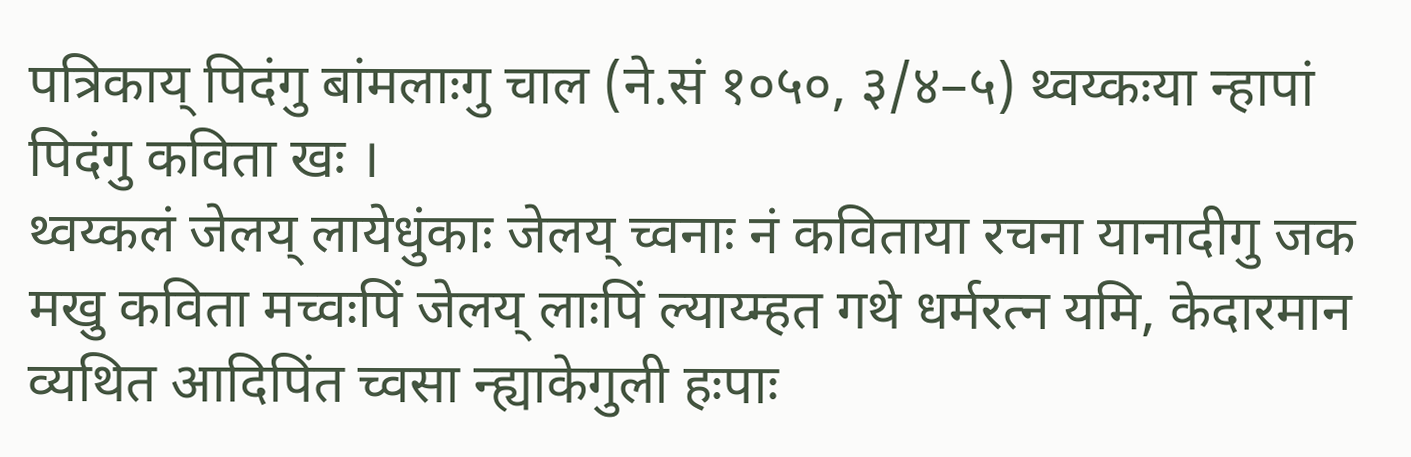पत्रिकाय् पिदंगु बांमलाःगु चाल (ने.सं १०५०, ३/४–५) थ्वय्कःया न्हापां पिदंगु कविता खः ।
थ्वय्कलं जेलय् लायेधुंकाः जेलय् च्वनाः नं कविताया रचना यानादीगु जक मखु कविता मच्वःपिं जेलय् लाःपिं ल्याय्म्हत गथे धर्मरत्न यमि, केदारमान व्यथित आदिपिंत च्वसा न्ह्याकेगुली हःपाः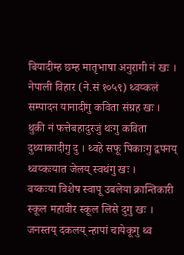बियादीम्ह छम्ह मातृभाषा अनुरागी नं खः । नेपाली विहार (ने.सं १०५९) थ्वय्कलं सम्पादन यानादीगु कविता संग्रह खः । थुकी नं फत्तेबहादुरजुं थःगु कविता दुथ्याकादीगु दु । थ्वहे सफू पिकाःगु द्वपनय् थ्वय्कःयात जेलय् स्वथंगु खः ।
वय्कःया विशेष स्वापू उबलेया क्रान्तिकारी स्कूल महावीर स्कूल लिसे दुगु खः । जनस्तय् दकलय् न्हापां चायेकूगु थ्व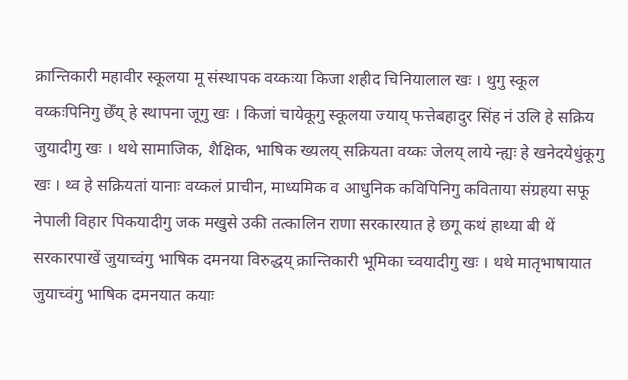क्रान्तिकारी महावीर स्कूलया मू संस्थापक वय्कःया किजा शहीद चिनियालाल खः । थुगु स्कूल वय्कःपिनिगु छेँय् हे स्थापना जूगु खः । किजां चायेकूगु स्कूलया ज्याय् फत्तेबहादुर सिंह नं उलि हे सक्रिय जुयादीगु खः । थथे सामाजिक, शैक्षिक, भाषिक ख्यलय् सक्रियता वय्कः जेलय् लाये न्ह्यः हे खनेदयेधुंकूगु खः । थ्व हे सक्रियतां यानाः वय्कलं प्राचीन, माध्यमिक व आधुनिक कविपिनिगु कविताया संग्रहया सफू नेपाली विहार पिकयादीगु जक मखुसे उकी तत्कालिन राणा सरकारयात हे छगू कथं हाथ्या बी थें सरकारपाखें जुयाच्वंगु भाषिक दमनया विरुद्धय् क्रान्तिकारी भूमिका च्वयादीगु खः । थथे मातृभाषायात जुयाच्वंगु भाषिक दमनयात कयाः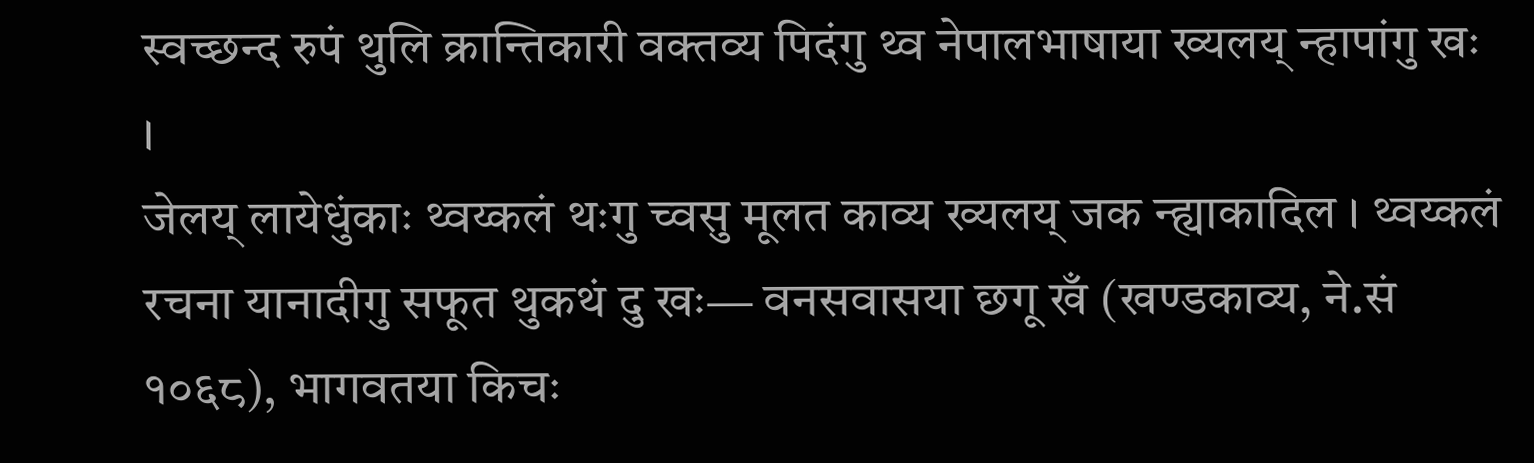स्वच्छन्द रुपं थुलि क्रान्तिकारी वक्तव्य पिदंगु थ्व नेपालभाषाया ख्यलय् न्हापांगु खः ।
जेलय् लायेधुंकाः थ्वय्कलं थःगु च्वसु मूलत काव्य ख्यलय् जक न्ह्याकादिल । थ्वय्कलं रचना यानादीगु सफूत थुकथं दु खः— वनसवासया छगू खँ (खण्डकाव्य, ने.सं १०६८), भागवतया किचः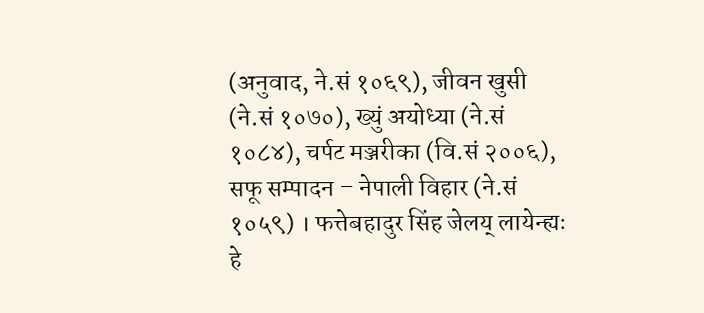(अनुवाद, ने.सं १०६९), जीवन खुसी (ने.सं १०७०), ख्युं अयोध्या (ने.सं १०८४), चर्पट मञ्जरीका (वि.सं २००६), सफू सम्पादन – नेपाली विहार (ने.सं १०५९) । फत्तेबहादुर सिंह जेलय् लायेन्ह्यः हे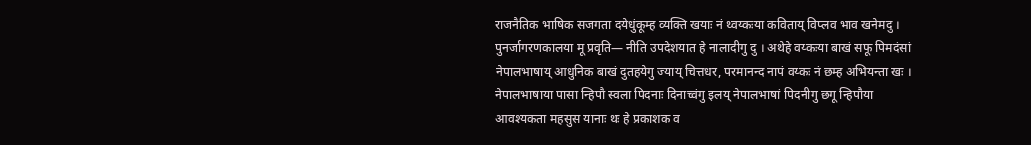राजनैतिक भाषिक सजगता दयेधुंकूम्ह व्यक्ति खयाः नं थ्वय्कःया कविताय् विप्लव भाव खनेमदु । पुनर्जागरणकालया मू प्रवृति— नीति उपदेशयात हे नालादीगु दु । अथेहे वय्कःया बाखं सफू पिमदंसां नेपालभाषाय् आधुनिक बाखं दुतहयेगु ज्याय् चित्तधर, परमानन्द नापं वय्कः नं छम्ह अभियन्ता खः ।
नेपालभाषाया पासा न्हिपौ स्वला पिदनाः दिनाच्वंगु इलय् नेपालभाषां पिदनीगु छगू न्हिपौया आवश्यकता महसुस यानाः थः हे प्रकाशक व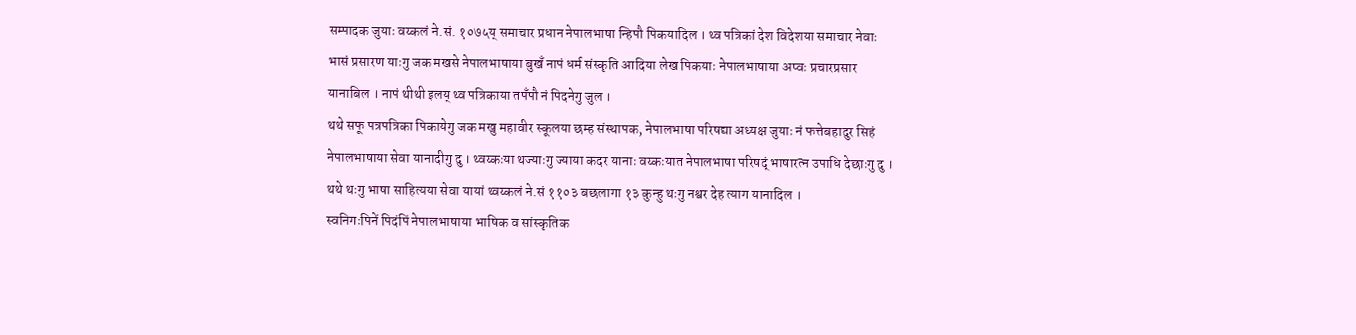सम्पादक जुयाः वय्कलं ने.सं. १०७५य् समाचार प्रधान नेपालभाषा न्हिपौ पिकयादिल । थ्व पत्रिकां देश विदेशया समाचार नेवाः भासं प्रसारण याःगु जक मखसे नेपालभाषाया बुखँ नापं धर्म संस्कृति आदिया लेख पिकयाः नेपालभाषाया अप्वः प्रचारप्रसार यानाबिल । नापं थीथी इलय् थ्व पत्रिकाया तपँपौ नं पिदनेगु जुल ।
थथे सफू पत्रपत्रिका पिकायेगु जक मखु महावीर स्कूलया छम्ह संस्थापक, नेपालभाषा परिषद्या अध्यक्ष जुयाः नं फत्तेबहादुर सिहं नेपालभाषाया सेवा यानादीगु दु । थ्वय्कःया थज्याःगु ज्याया कदर यानाः वय्कःयात नेपालभाषा परिषद्ं भाषारत्न उपाधि देछाःगु दु । थथे थःगु भाषा साहित्यया सेवा यायां थ्वय्कलं ने.सं ११०३ बछलागा १३ कुन्हु थःगु नश्वर देह त्याग यानादिल ।
स्वनिगःपिनें पिदंपिं नेपालभाषाया भाषिक व सांस्कृतिक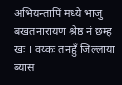अभियन्तापिं मध्ये भाजु बखतनारायण श्रेष्ठ नं छम्ह खः । वय्कः तनहुँ जिल्लाया ब्यास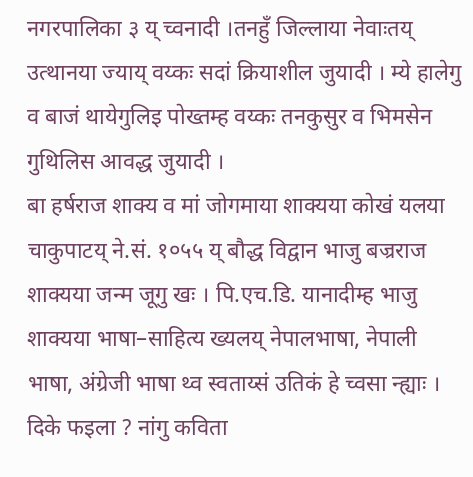नगरपालिका ३ य् च्वनादी ।तनहुँ जिल्लाया नेवाःतय् उत्थानया ज्याय् वय्कः सदां क्रियाशील जुयादी । म्ये हालेगु व बाजं थायेगुलिइ पोख्तम्ह वय्कः तनकुसुर व भिमसेन गुथिलिस आवद्ध जुयादी ।
बा हर्षराज शाक्य व मां जोगमाया शाक्यया कोखं यलया चाकुपाटय् ने.सं. १०५५ य् बौद्ध विद्वान भाजु बज्रराज शाक्यया जन्म जूगु खः । पि.एच.डि. यानादीम्ह भाजु शाक्यया भाषा–साहित्य ख्यलय् नेपालभाषा, नेपाली भाषा, अंग्रेजी भाषा थ्व स्वताय्सं उतिकं हे च्वसा न्ह्याः । दिके फइला ? नांगु कविता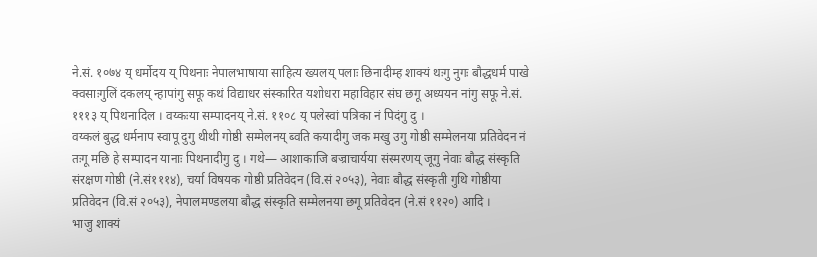ने.सं. १०७४ य् धर्मोदय य् पिथनाः नेपालभाषाया साहित्य ख्यलय् पलाः छिनादीम्ह शाक्यं थःगु नुगः बौद्धधर्म पाखे क्वसाःगुलिं दकलय् न्हापांगु सफू कथं विद्याधर संस्कारित यशोधरा महाविहार संघ छगू अध्ययन नांगु सफू ने.सं. १११३ य् पिथनादिल । वय्कःया सम्पादनय् ने.सं. ११०८ य् पलेस्वां पत्रिका नं पिदंगु दु ।
वय्कलं बुद्ध धर्मनाप स्वापू दुगु थीथी गोष्ठी सम्मेलनय् ब्वति कयादीगु जक मखु उगु गोष्ठी सम्मेलनया प्रतिवेदन नं तःगू मछि हे सम्पादन यानाः पिथनादीगु दु । गथे— आशाकाजि बज्राचार्यया संस्मरणय् जूगु नेवाः बौद्ध संस्कृति संरक्षण गोष्ठी (ने.सं१११४), चर्या विषयक गोष्ठी प्रतिवेदन (वि.सं २०५३), नेवाः बौद्ध संस्कृती गुथि गोष्ठीया प्रतिवेदन (वि.सं २०५३), नेपालमण्डलया बौद्ध संस्कृति सम्मेलनया छगू प्रतिवेदन (ने.सं ११२०) आदि ।
भाजु शाक्यं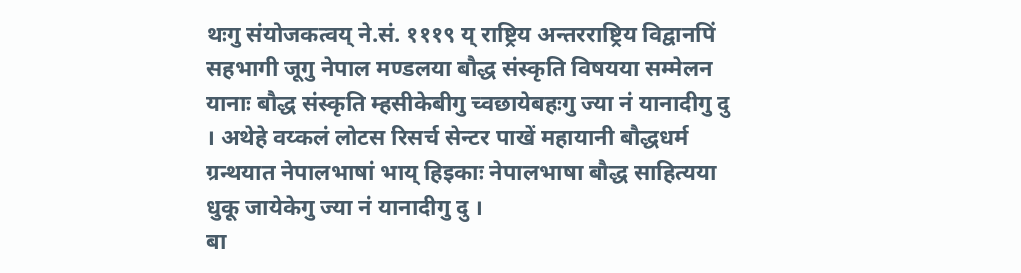थःगु संयोजकत्वय् ने.सं. १११९ य् राष्ट्रिय अन्तरराष्ट्रिय विद्वानपिं सहभागी जूगु नेपाल मण्डलया बौद्ध संस्कृति विषयया सम्मेलन यानाः बौद्ध संस्कृति म्हसीकेबीगु च्वछायेबहःगु ज्या नं यानादीगु दु । अथेहे वय्कलं लोटस रिसर्च सेन्टर पाखें महायानी बौद्धधर्म ग्रन्थयात नेपालभाषां भाय् हिइकाः नेपालभाषा बौद्ध साहित्यया धुकू जायेकेगु ज्या नं यानादीगु दु ।
बा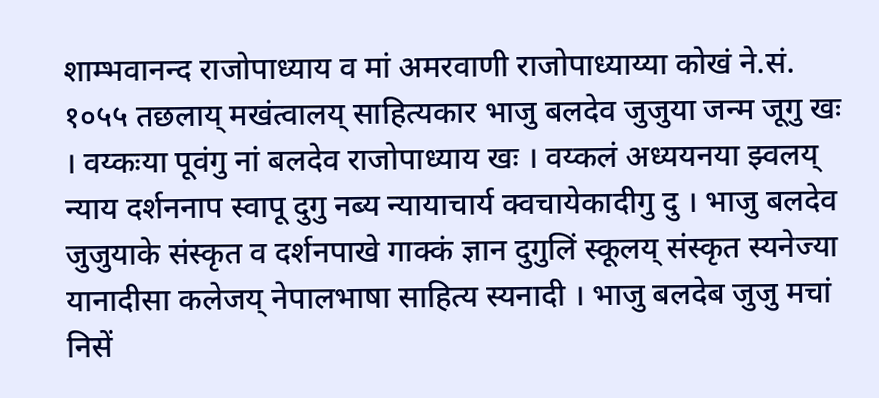शाम्भवानन्द राजोपाध्याय व मां अमरवाणी राजोपाध्याय्या कोखं ने.सं. १०५५ तछलाय् मखंत्वालय् साहित्यकार भाजु बलदेव जुजुया जन्म जूगु खः । वय्कःया पूवंगु नां बलदेव राजोपाध्याय खः । वय्कलं अध्ययनया झ्वलय् न्याय दर्शननाप स्वापू दुगु नब्य न्यायाचार्य क्वचायेकादीगु दु । भाजु बलदेव जुजुयाके संस्कृत व दर्शनपाखे गाक्कं ज्ञान दुगुलिं स्कूलय् संस्कृत स्यनेज्या यानादीसा कलेजय् नेपालभाषा साहित्य स्यनादी । भाजु बलदेब जुजु मचां निसें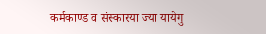कर्मकाण्ड व संस्कारया ज्या यायेगु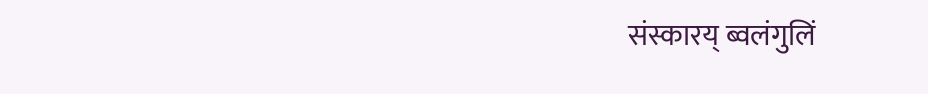संस्कारय् ब्वलंगुलिं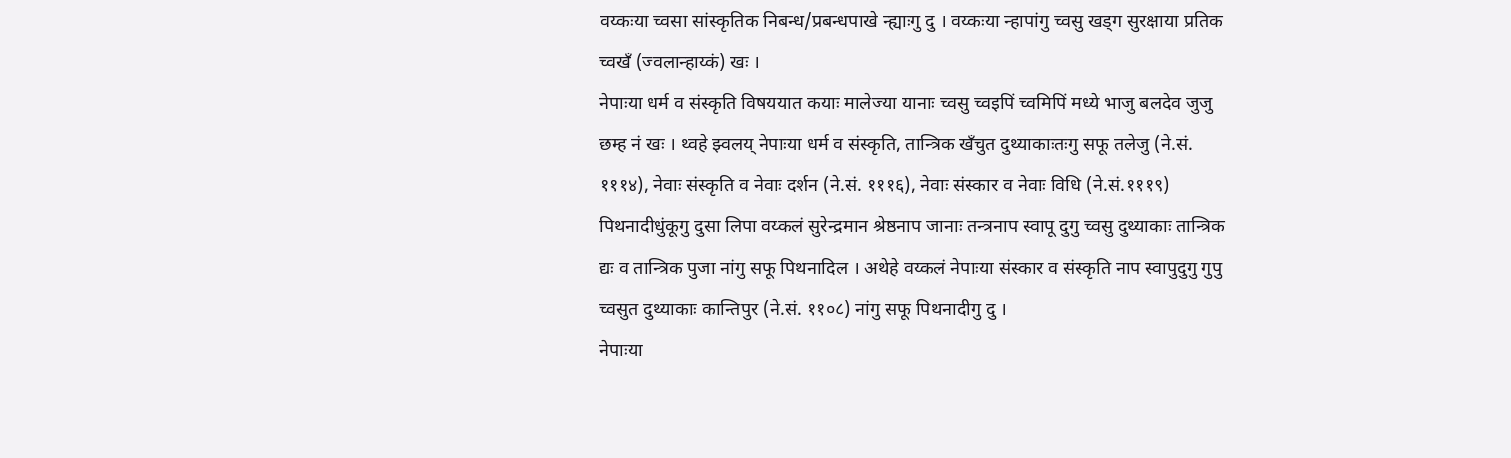वय्कःया च्वसा सांस्कृतिक निबन्ध/प्रबन्धपाखे न्ह्याःगु दु । वय्कःया न्हापांगु च्वसु खड्ग सुरक्षाया प्रतिक च्वखँ (ज्वलान्हाय्कं) खः ।
नेपाःया धर्म व संस्कृति विषययात कयाः मालेज्या यानाः च्वसु च्वइपिं च्वमिपिं मध्ये भाजु बलदेव जुजु छम्ह नं खः । थ्वहे झ्वलय् नेपाःया धर्म व संस्कृति, तान्त्रिक खँचुत दुथ्याकाःतःगु सफू तलेजु (ने.सं. १११४), नेवाः संस्कृति व नेवाः दर्शन (ने.सं. १११६), नेवाः संस्कार व नेवाः विधि (ने.सं.१११९) पिथनादीधुंकूगु दुसा लिपा वय्कलं सुरेन्द्रमान श्रेष्ठनाप जानाः तन्त्रनाप स्वापू दुगु च्वसु दुथ्याकाः तान्त्रिक द्यः व तान्त्रिक पुजा नांगु सफू पिथनादिल । अथेहे वय्कलं नेपाःया संस्कार व संस्कृति नाप स्वापुदुगु गुपु च्वसुत दुथ्याकाः कान्तिपुर (ने.सं. ११०८) नांगु सफू पिथनादीगु दु ।
नेपाःया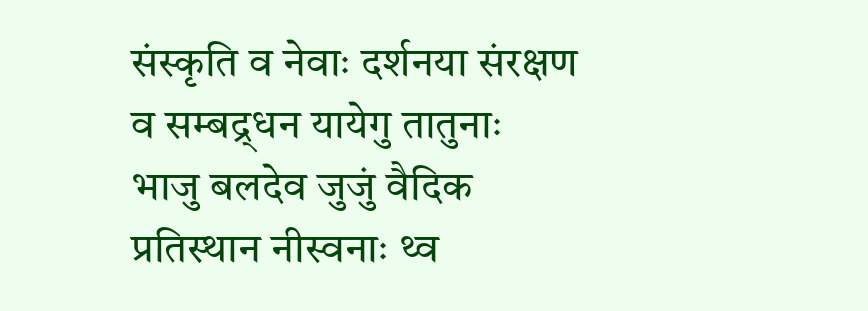संस्कृति व नेवाः दर्शनया संरक्षण व सम्बद्र्धन यायेगु तातुनाः भाजु बलदेव जुजुं वैदिक प्रतिस्थान नीस्वनाः थ्व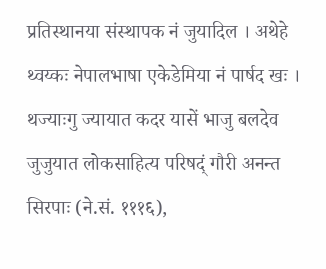प्रतिस्थानया संस्थापक नं जुयादिल । अथेहे थ्वय्कः नेपालभाषा एकेडेमिया नं पार्षद खः । थज्याःगु ज्यायात कदर यासें भाजु बलदेव जुजुयात लोकसाहित्य परिषद्ं गौरी अनन्त सिरपाः (ने.सं. १११६),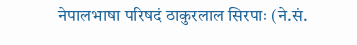नेपालभाषा परिषदं ठाकुरलाल सिरपाः (ने.सं.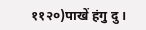११२०)पाखें हंगु दु ।